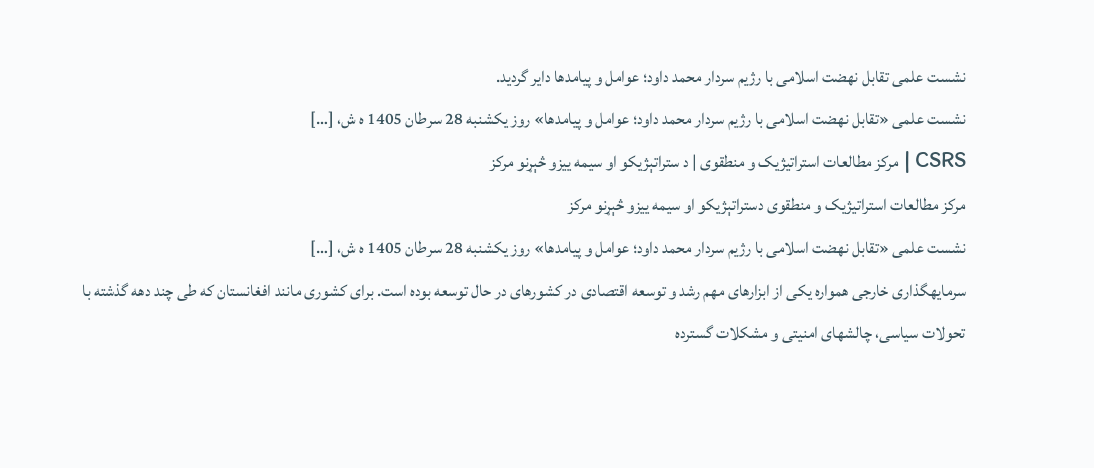نشست علمی تقابل نهضت اسلامی با رژیم سردار محمد داود؛ عوامل و پیامدها دایر گردید.
نشست علمی «تقابل نهضت اسلامی با رژیم سردار محمد داود؛ عوامل و پیامدها» روز يکشنبه 28 سرطان 1405 ه ش، […]
CSRS | مرکز مطالعات استراتیژيک و منطقوی | د ستراتېژیکو او سیمه ییزو څېړنو مرکز
مرکز مطالعات استراتیژيک و منطقوی دستراتېژیکو او سیمه ییزو څېړنو مرکز
نشست علمی «تقابل نهضت اسلامی با رژیم سردار محمد داود؛ عوامل و پیامدها» روز يکشنبه 28 سرطان 1405 ه ش، […]
سرمایهگذاری خارجی همواره یکی از ابزارهای مهم رشد و توسعه اقتصادی در کشورهای در حال توسعه بوده است. برای کشوری مانند افغانستان که طی چند دهه گذشته با تحولات سیاسی، چالشهای امنیتی و مشکلات گسترده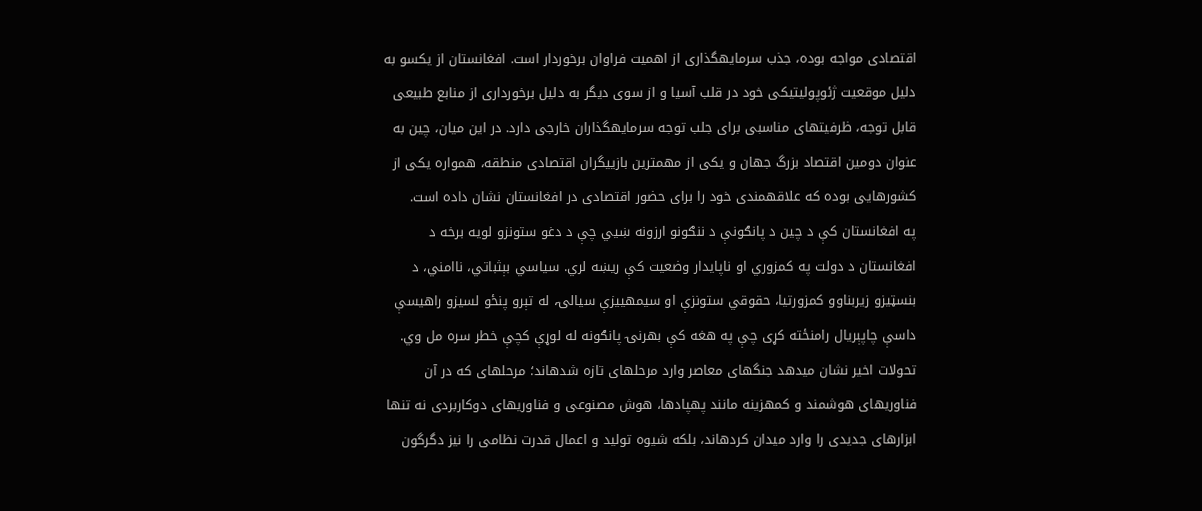اقتصادی مواجه بوده، جذب سرمایهگذاری از اهمیت فراوان برخوردار است. افغانستان از یکسو به دلیل موقعیت ژئوپولیتیکی خود در قلب آسیا و از سوی دیگر به دلیل برخورداری از منابع طبیعی قابل توجه، ظرفیتهای مناسبی برای جلب توجه سرمایهگذاران خارجی دارد. در این میان، چین به عنوان دومین اقتصاد بزرگ جهان و یکی از مهمترین بازییگران اقتصادی منطقه، همواره یکی از کشورهایی بوده که علاقهمندی خود را برای حضور اقتصادی در افغانستان نشان داده است.
په افغانستان کې د چین د پانګونې د ننګونو ارزونه ښيي چې د دغو ستونزو لویه برخه د افغانستان د دولت په کمزوري او ناپایدار وضعیت کې ریښه لري. سیاسي بېثباتي، ناامني، د بنسټیزو زیربناوو کمزورتیا، حقوقي ستونزې او سیمهییزې سیالۍ، له تېرو پنځو لسیزو راهیسې داسې چاپېریال رامنځته کړی چې په هغه کې بهرنۍ پانګونه له لوړې کچې خطر سره مل وي.
تحولات اخیر نشان میدهد جنگهای معاصر وارد مرحلهای تازه شدهاند؛ مرحلهای که در آن فناوریهای هوشمند و کمهزینه مانند پهپادها، هوش مصنوعی و فناوریهای دوکاربردی نه تنها ابزارهای جدیدی را وارد میدان کردهاند، بلکه شیوه تولید و اعمال قدرت نظامی را نیز دگرگون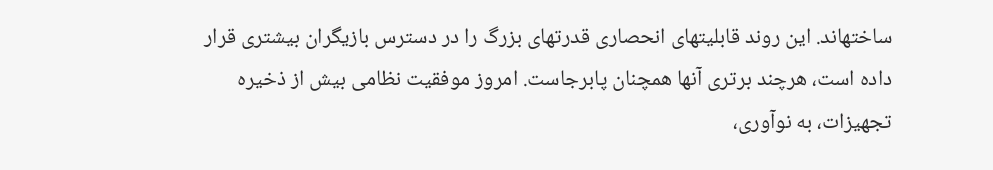ساختهاند. این روند قابلیتهای انحصاری قدرتهای بزرگ را در دسترس بازیگران بیشتری قرار داده است، هرچند برتری آنها همچنان پابرجاست. امروز موفقیت نظامی بیش از ذخیره تجهیزات، به نوآوری،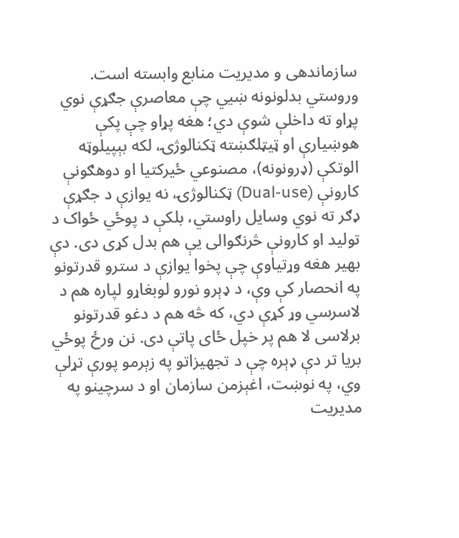سازماندهی و مدیریت منابع وابسته است.
وروستي بدلونونه ښيي چې معاصرې جګړې نوي پړاو ته داخلې شوې دي؛ هغه پړاو چې پکې هوښیارې او ټیټلګښته ټکنالوژۍ، لکه بېپیلوټه الوتکې (ډرونونه)، مصنوعي ځیرکتیا او دوهګونې کارونې (Dual-use) ټکنالوژۍ، نه یوازې د جګړې ډګر ته نوي وسایل راوستي، بلکې د پوځي ځواک د تولید او کارونې څرنګوالی یې هم بدل کړی دی. دې بهیر هغه وړتیاوې چې پخوا یوازې د سترو قدرتونو په انحصار کې وې، د ډېرو نورو لوبغاړو لپاره هم د لاسرسي وړ کړې دي، که څه هم د دغو قدرتونو برلاسی لا هم پر خپل ځای پاتې دی. نن ورځ پوځي بریا تر دې ډېره چې د تجهیزاتو په زېرمو پورې تړلې وي، په نوښت، اغېزمن سازمان او د سرچینو په مدیریت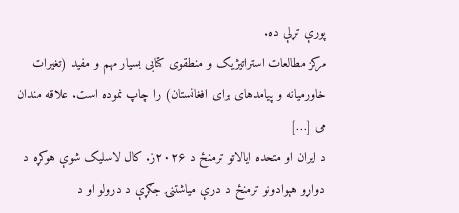پورې تړلې ده.
مرکز مطالعات استراتیژیک و منطقوی کتابی بسیار مهم و مفید (تغیرات خاورمیانه و پیامدهای برای افغانستان) را چاپ نموده است. علاقه مندان می […]
د ايران او متحده ايالاتو ترمنځ د ۲۰۲۶ز. کال لاسليک شوې هوکړه د دواړو هېوادونو ترمنځ د درې مياشتنۍ جګړې د درولو او د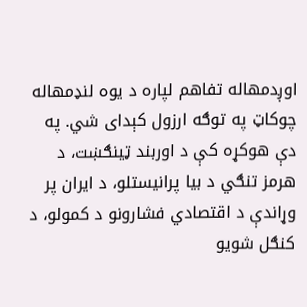اوږدمهاله تفاهم لپاره د يوه لنډمهاله چوکاټ په توګه ارزول کېدای شي. په دې هوکړه کې د اوربند ټينګښت، د هرمز تنګي د بيا پرانيستلو، د ايران پر وړاندې د اقتصادي فشارونو د کمولو، د کنګل شويو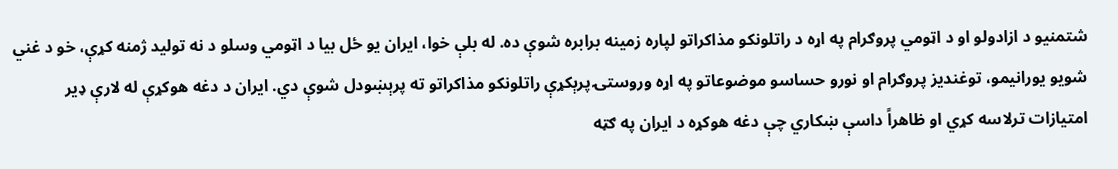شتمنيو د ازادولو او د اټومي پروګرام په اړه د راتلونکو مذاکراتو لپاره زمينه برابره شوې ده. له بلې خوا، ايران يو ځل بيا د اټومي وسلو د نه توليد ژمنه کړې، خو د غني شويو يورانيمو، توغنديز پروګرام او نورو حساسو موضوعاتو په اړه وروستۍ پرېکړې راتلونکو مذاکراتو ته پرېښودل شوې دي. ايران د دغه هوکړې له لارې ډير امتيازات ترلاسه کړي او ظاهراً داسې ښکاري چې دغه هوکړه د ايران په ګټه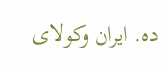ده. ايران وکولای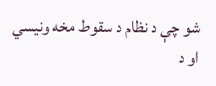شو چې د نظام د سقوط مخه ونيسي او د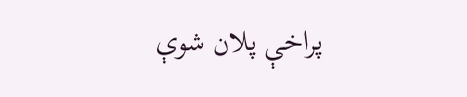پراخې پلان شوې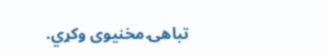تباهۍ مخنیوی وکړي.